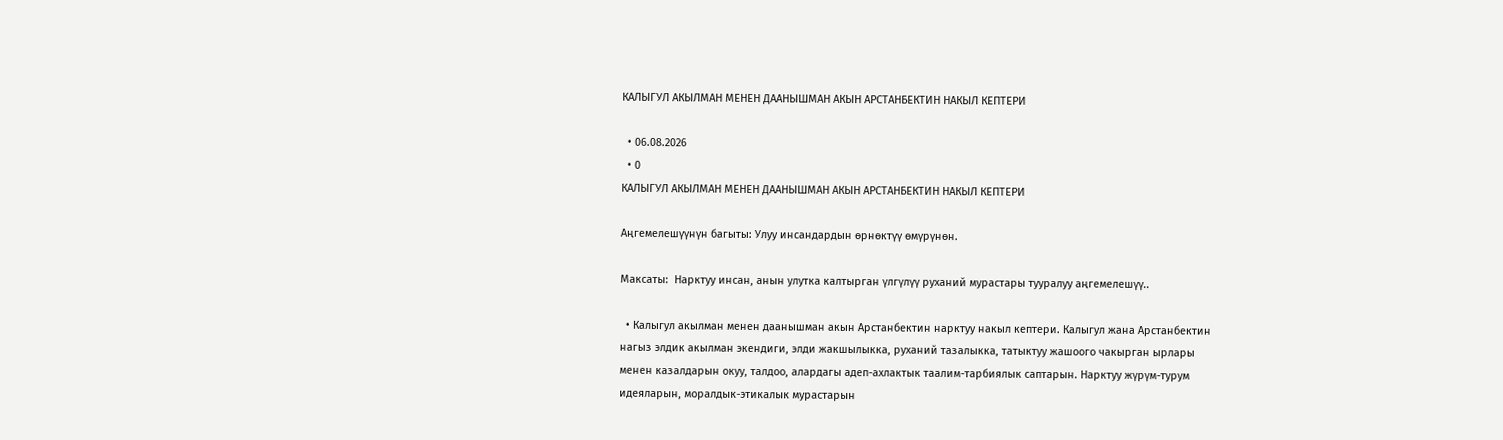КАЛЫГУЛ АКЫЛМАН МЕНЕН ДААНЫШМАН АКЫН АРСТАНБЕКТИН НАКЫЛ КЕПТЕРИ

  • 06.08.2026
  • 0
КАЛЫГУЛ АКЫЛМАН МЕНЕН ДААНЫШМАН АКЫН АРСТАНБЕКТИН НАКЫЛ КЕПТЕРИ

Аңгемелешүүнүн багыты: Улуу инсандардын өрнөктүү өмүрүнөн.

Максаты:  Нарктуу инсан, анын улутка калтырган үлгүлүү руханий мурастары тууралуу аңгемелешүү..

  • Калыгул акылман менен даанышман акын Арстанбектин нарктуу накыл кептери. Калыгул жана Арстанбектин нагыз элдик акылман экендиги, элди жакшылыкка, руханий тазалыкка, татыктуу жашоого чакырган ырлары менен казалдарын окуу, талдоо, алардагы адеп-ахлактык таалим-тарбиялык саптарын. Нарктуу жүрүм-турум идеяларын, моралдык-этикалык мурастарын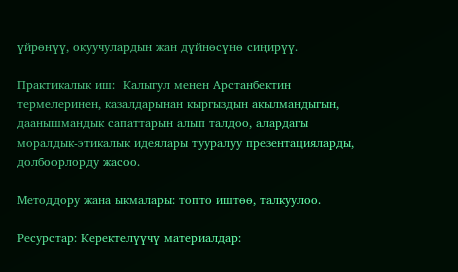үйрөнүү, окуучулардын жан дүйнөсүнө сиңирүү.

Практикалык иш:  Калыгул менен Арстанбектин термелеринен, казалдарынан кыргыздын акылмандыгын, даанышмандык сапаттарын алып талдоо, алардагы моралдык-этикалык идеялары тууралуу презентацияларды, долбоорлорду жасоо.

Методдору жана ыкмалары: топто иштөө, талкуулоо.

Ресурстар: Керектелүүчү материалдар: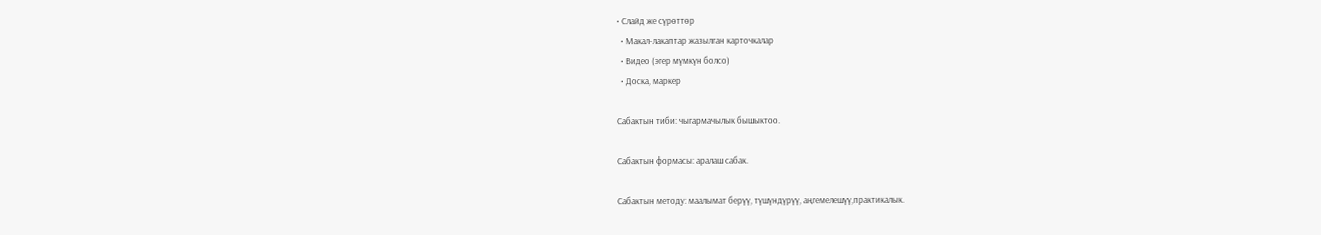• Слайд же сүрөттөр
  • Макал-лакаптар жазылган карточкалар
  • Видео (эгер мүмкүн болсо)
  • Доска, маркер

Сабактын тиби: чыгармачылык бышыктоо.

Сабактын формасы: аралаш сабак.

Сабактын методу: маалымат берүү, түшүндүрүү, аңгемелешүү,практикалык.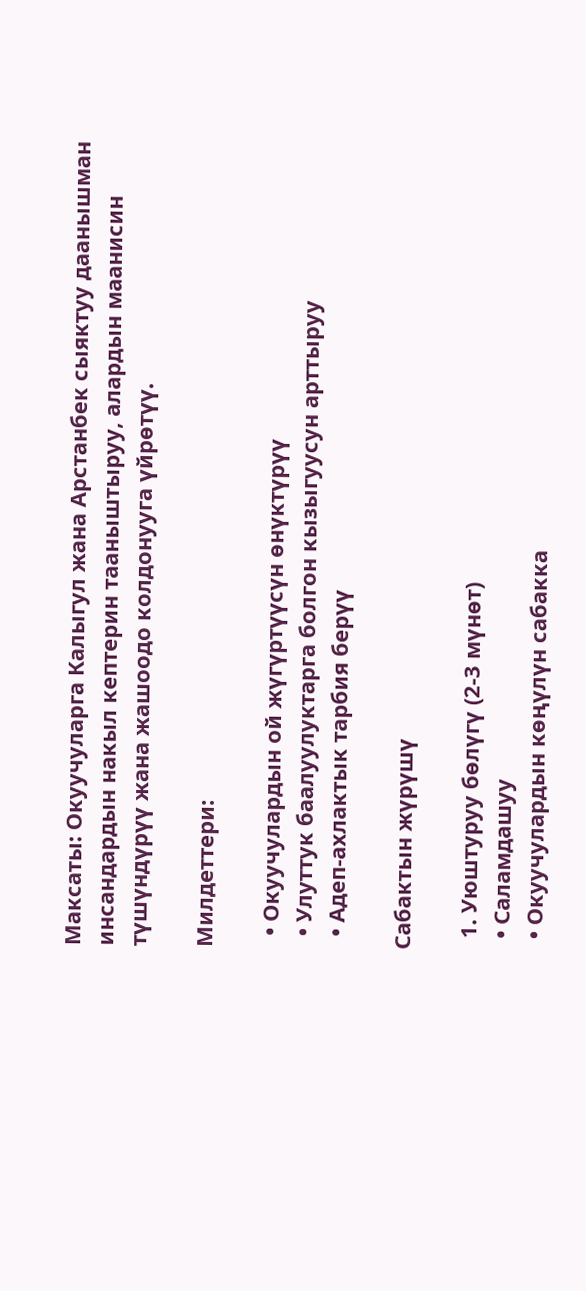Максаты: Окуучуларга Калыгул жана Арстанбек сыяктуу даанышман инсандардын накыл кептерин тааныштыруу, алардын маанисин түшүндүрүү жана жашоодо колдонууга үйрөтүү.

Милдеттери:

  • Окуучулардын ой жүгүртүүсүн өнүктүрүү
  • Улуттук баалуулуктарга болгон кызыгуусун арттыруу
  • Адеп-ахлактык тарбия берүү

Сабактын жүрүшү

  1. Уюштуруу бөлүгү (2-3 мүнөт)
  • Саламдашуу
  • Окуучулардын көңүлүн сабакка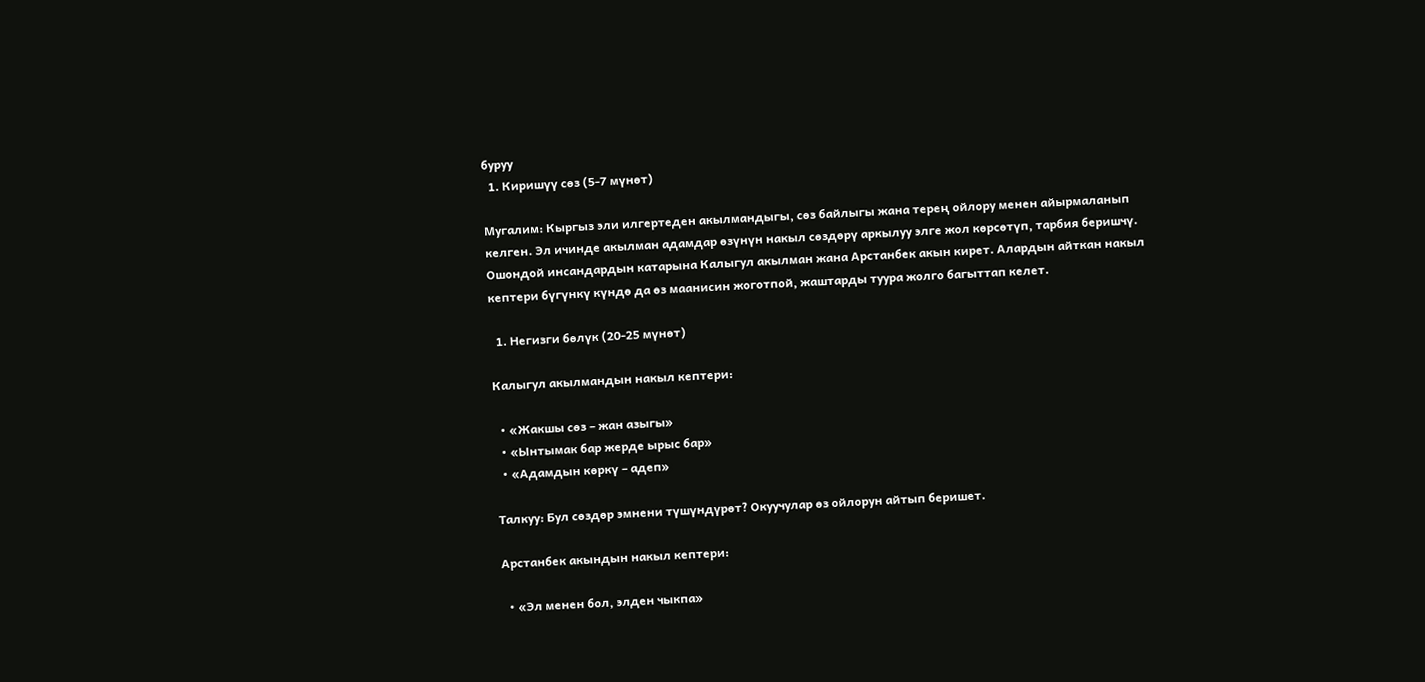буруу
  1. Киришүү сөз (5-7 мүнөт)

Мугалим: Кыргыз эли илгертеден акылмандыгы, сөз байлыгы жана терең ойлору менен айырмаланып келген. Эл ичинде акылман адамдар өзүнүн накыл сөздөрү аркылуу элге жол көрсөтүп, тарбия беришчү. Ошондой инсандардын катарына Калыгул акылман жана Арстанбек акын кирет. Алардын айткан накыл кептери бүгүнкү күндө да өз маанисин жоготпой, жаштарды туура жолго багыттап келет.

  1. Негизги бөлүк (20-25 мүнөт)

Калыгул акылмандын накыл кептери:

  • «Жакшы сөз – жан азыгы»
  • «Ынтымак бар жерде ырыс бар»
  • «Адамдын көркү – адеп»

Талкуу: Бул сөздөр эмнени түшүндүрөт? Окуучулар өз ойлорун айтып беришет.

Арстанбек акындын накыл кептери:

  • «Эл менен бол, элден чыкпа»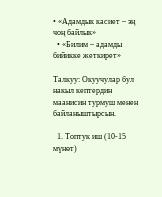• «Адамдык касиет – эң чоң байлык»
  • «Билим – адамды бийикке жеткирет»

Талкуу: Окуучулар бул накыл кептердин маанисин турмуш менен байланыштырсын.

  1. Топтук иш (10-15 мүнөт)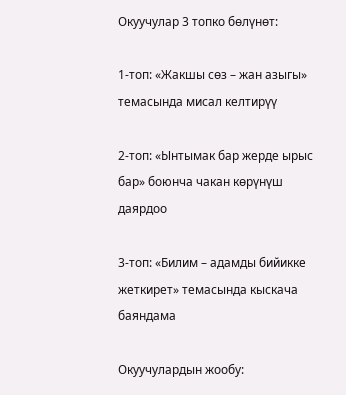Окуучулар 3 топко бөлүнөт:

1-топ: «Жакшы сөз – жан азыгы» темасында мисал келтирүү

2-топ: «Ынтымак бар жерде ырыс бар» боюнча чакан көрүнүш даярдоо

3-топ: «Билим – адамды бийикке жеткирет» темасында кыскача баяндама

Окуучулардын жообу: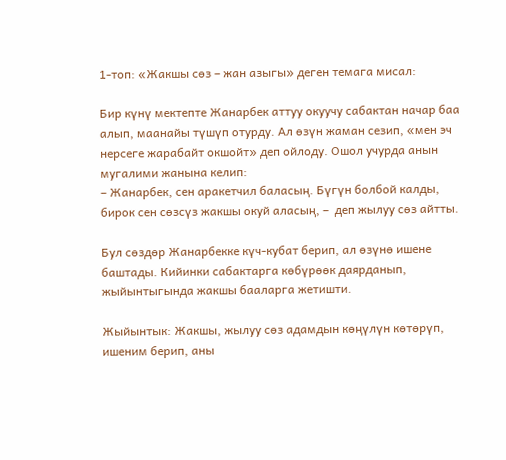1-топ: «Жакшы сөз – жан азыгы» деген темага мисал:

Бир күнү мектепте Жанарбек аттуу окуучу сабактан начар баа алып, маанайы түшүп отурду. Ал өзүн жаман сезип, «мен эч нерсеге жарабайт окшойт» деп ойлоду. Ошол учурда анын мугалими жанына келип:
– Жанарбек, сен аракетчил баласың. Бүгүн болбой калды, бирок сен сөзсүз жакшы окуй аласың, –  деп жылуу сөз айтты.

Бул сөздөр Жанарбекке күч-кубат берип, ал өзүнө ишене баштады. Кийинки сабактарга көбүрөөк даярданып, жыйынтыгында жакшы бааларга жетишти.

Жыйынтык: Жакшы, жылуу сөз адамдын көңүлүн көтөрүп, ишеним берип, аны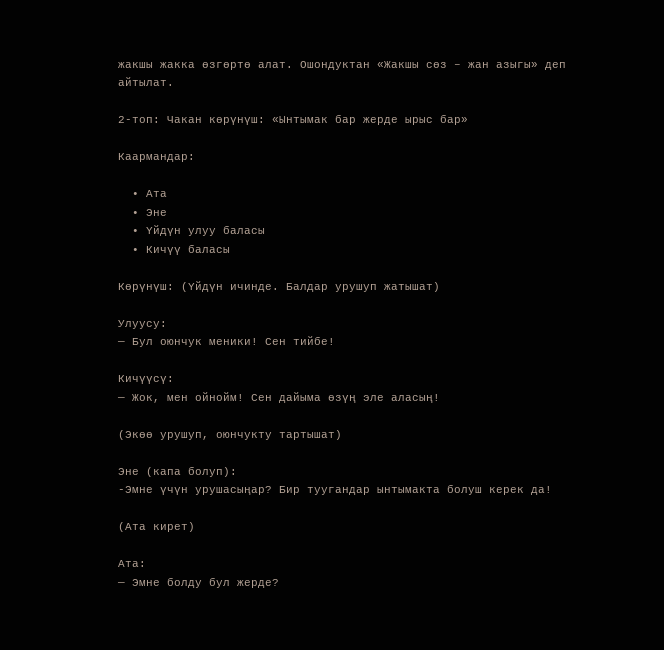жакшы жакка өзгөртө алат. Ошондуктан «Жакшы сөз – жан азыгы» деп айтылат.

2-топ: Чакан көрүнүш: «Ынтымак бар жерде ырыс бар»

Каармандар:

  • Ата
  • Эне
  • Үйдүн улуу баласы
  • Кичүү баласы

Көрүнүш: (Үйдүн ичинде. Балдар урушуп жатышат)

Улуусу:
— Бул оюнчук меники! Сен тийбе!

Кичүүсү:
— Жок, мен ойнойм! Сен дайыма өзүң эле аласың!

(Экөө урушуп, оюнчукту тартышат)

Эне (капа болуп):
-Эмне үчүн урушасыңар? Бир туугандар ынтымакта болуш керек да!

(Ата кирет)

Ата:
— Эмне болду бул жерде?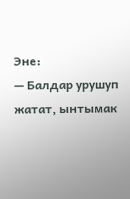Эне:
— Балдар урушуп жатат, ынтымак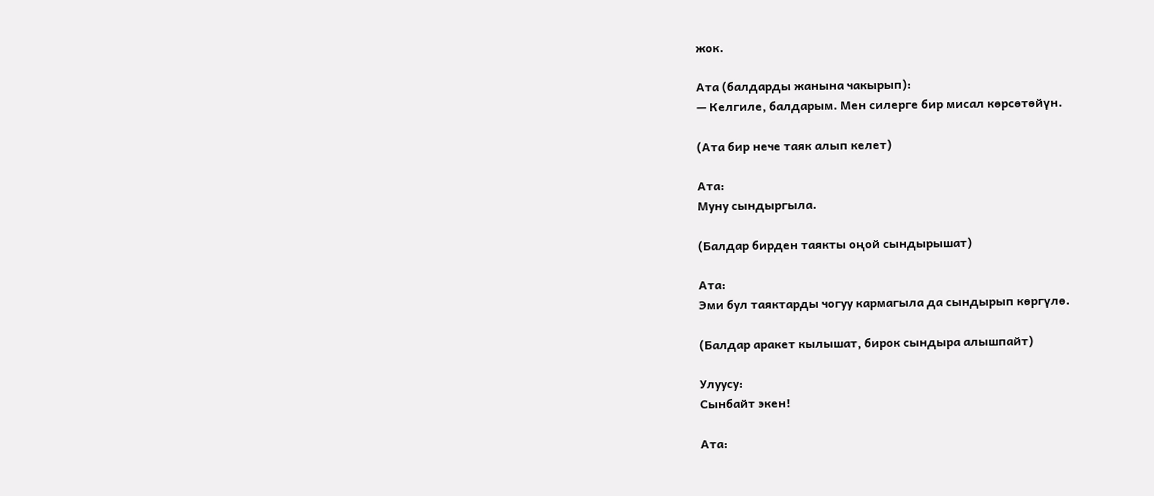жок.

Ата (балдарды жанына чакырып):
— Келгиле, балдарым. Мен силерге бир мисал көрсөтөйүн.

(Ата бир нече таяк алып келет)

Ата:
Муну сындыргыла.

(Балдар бирден таякты оңой сындырышат)

Ата:
Эми бул таяктарды чогуу кармагыла да сындырып көргүлө.

(Балдар аракет кылышат, бирок сындыра алышпайт)

Улуусу:
Сынбайт экен!

Ата: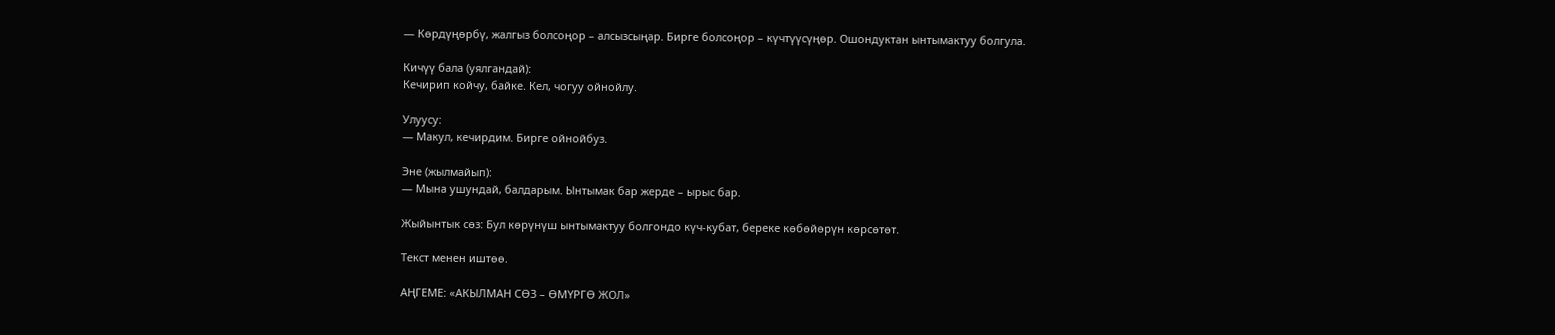— Көрдүңөрбү, жалгыз болсоңор – алсызсыңар. Бирге болсоңор – күчтүүсүңөр. Ошондуктан ынтымактуу болгула.

Кичүү бала (уялгандай):
Кечирип койчу, байке. Кел, чогуу ойнойлу.

Улуусу:
— Макул, кечирдим. Бирге ойнойбуз.

Эне (жылмайып):
— Мына ушундай, балдарым. Ынтымак бар жерде – ырыс бар.

Жыйынтык сөз: Бул көрүнүш ынтымактуу болгондо күч-кубат, береке көбөйөрүн көрсөтөт.

Текст менен иштөө.

АҢГЕМЕ: «АКЫЛМАН СӨЗ – ӨМҮРГӨ ЖОЛ»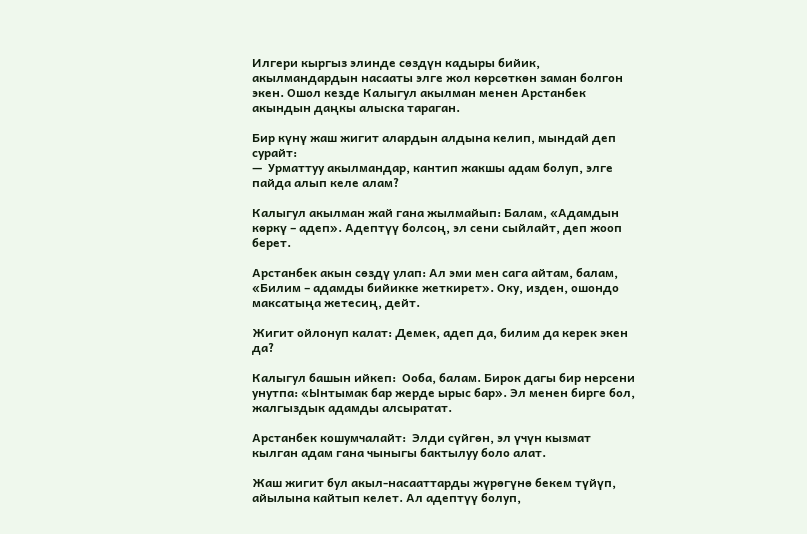Илгери кыргыз элинде сөздүн кадыры бийик, акылмандардын насааты элге жол көрсөткөн заман болгон экен. Ошол кезде Калыгул акылман менен Арстанбек акындын даңкы алыска тараган.

Бир күнү жаш жигит алардын алдына келип, мындай деп сурайт:
—  Урматтуу акылмандар, кантип жакшы адам болуп, элге пайда алып келе алам?

Калыгул акылман жай гана жылмайып: Балам, «Адамдын көркү – адеп». Адептүү болсоң, эл сени сыйлайт, деп жооп берет.

Арстанбек акын сөздү улап: Ал эми мен сага айтам, балам, «Билим – адамды бийикке жеткирет». Оку, изден, ошондо максатыңа жетесиң, дейт.

Жигит ойлонуп калат: Демек, адеп да, билим да керек экен да?

Калыгул башын ийкеп:  Ооба, балам. Бирок дагы бир нерсени унутпа: «Ынтымак бар жерде ырыс бар». Эл менен бирге бол, жалгыздык адамды алсыратат.

Арстанбек кошумчалайт:  Элди сүйгөн, эл үчүн кызмат кылган адам гана чыныгы бактылуу боло алат.

Жаш жигит бул акыл-насааттарды жүрөгүнө бекем түйүп, айылына кайтып келет. Ал адептүү болуп,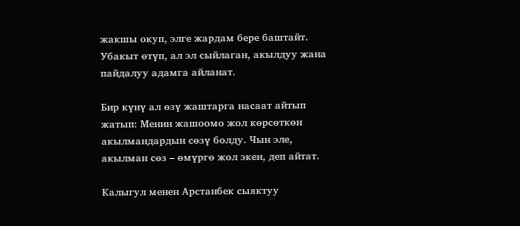жакшы окуп, элге жардам бере баштайт. Убакыт өтүп, ал эл сыйлаган, акылдуу жана пайдалуу адамга айланат.

Бир күнү ал өзү жаштарга насаат айтып жатып: Менин жашоомо жол көрсөткөн акылмандардын сөзү болду. Чын эле, акылман сөз – өмүргө жол экен, деп айтат.

Калыгул менен Арстанбек сыяктуу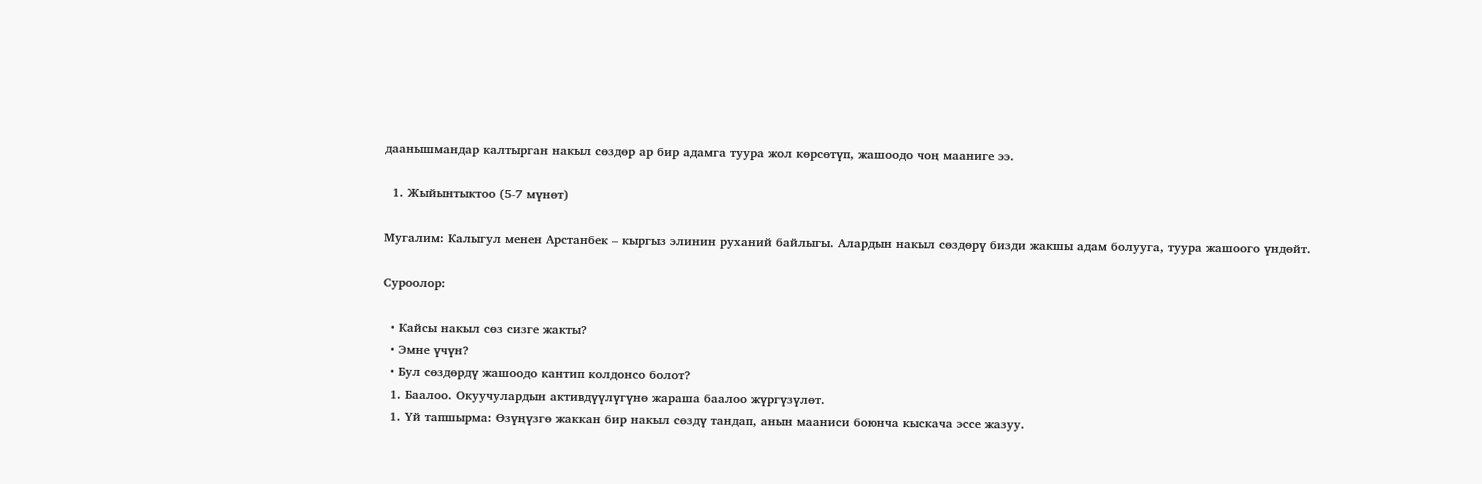даанышмандар калтырган накыл сөздөр ар бир адамга туура жол көрсөтүп, жашоодо чоң мааниге ээ.

  1. Жыйынтыктоо (5-7 мүнөт)

Мугалим: Калыгул менен Арстанбек – кыргыз элинин руханий байлыгы. Алардын накыл сөздөрү бизди жакшы адам болууга, туура жашоого үндөйт.

Суроолор:

  • Кайсы накыл сөз сизге жакты?
  • Эмне үчүн?
  • Бул сөздөрдү жашоодо кантип колдонсо болот?
  1. Баалоо. Окуучулардын активдүүлүгүнө жараша баалоо жүргүзүлөт.
  1. Үй тапшырма: Өзүңүзгө жаккан бир накыл сөздү тандап, анын мааниси боюнча кыскача эссе жазуу.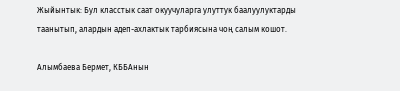Жыйынтык: Бул класстык саат окуучуларга улуттук баалуулуктарды таанытып, алардын адеп-ахлактык тарбиясына чоң салым кошот.

Алымбаева Бермет, КББАнын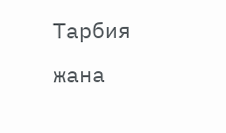Тарбия жана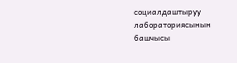социалдаштыруу лабораториясынын башчысы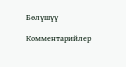Бөлүшүү

Комментарийлер